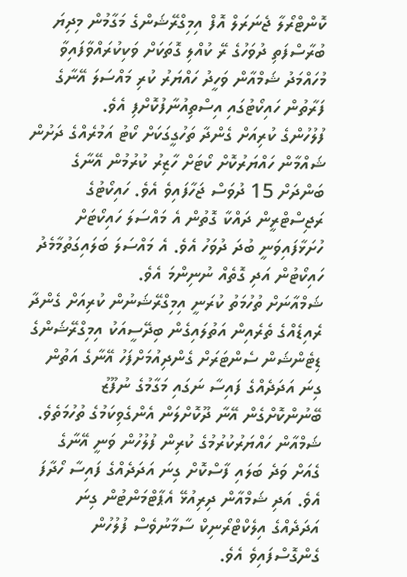ކޮންޓްރޯލާ ޖެނަރަލް އޮފް އިމިގްރޭޝަންގެ މަގާމުން މިދިޔަ ބުރާސްފަތި ދުވަހުގެ ރޭ ކުއްލި ގޮތަކަށް ވަކިކުރައްވާފައިވާ މުހައްމަދު ޝަމްއާން ވަހީދު ހައްޔަރު ކުރި މައްސަލަ އޭނާގެ ފަރާތުން ހައިކޯޓުގައި އިސްތިއުނާފުކޮށްފި އެވެ.
ފުލުހުންގެ ކުރިއަށް ގެންދާ ތަހުގީގަކަށް ކޯޓު އަމުރެއްގެ ދަށުން ޝައްމާން ހައްޔަރުކޮށް ކޯޓަށް ހާޒިރު ކުރުމުން އޭނާގެ ބަންދަށް 15 ދުވަސް ޖަހާފައިވެ އެވެ. ހައިކޯޓުގެ ރަޖިސްޓްރީން ދައްކާ ގޮތުން އެ މައްސަލަ ހައިކޯޓަށް ހުށަޅާފައިވަނީ ބުދަ ދުވަހު އެވެ. އެ މައްސަލަ ބަލައިގަތުމާމެދު ހައިކޯޓުން އަދި ގޮތެއް ނުނިންމަ އެވެ.
ޝަމްއާނަށް ތުހުމަތު ކުރަނީ އިމިގްރޭޝަނުން ކުރިއަށް ގެންދާ ރެއިޑެއްގެ ތެރެއިން އަތުލައިގެން ބިދޭސީއަކު އިމިގްރޭޝަންގެ ޑިޓެންޝަން ސެންޓަރަށް ގެންދިއުމަށްފަހު އޭނާގެ އަތުން ގިނަ އަދަދެއްގެ ފައިސާ ނަގައި މަގާމުގެ ނުފޫޒު ބޭނުންކޮށްގެން އޭނާ ދޫކޮށްލަން އެންގެވިކަމުގެ ތުހުމަތެވެ.
ޝަމްއާން ހައްޔަރުކުރުމުގެ ކުރިން ފުލުހުން ވަނީ އޭނާގެ ގެއަށް ވަދެ ބަލައި ފާސްކޮށް ގިނަ އަދަދެއްގެ ފައިސާ ހޯދާފަ އެވެ. އަދި ޝަމްއާން ދިރިއުޅޭ އެޕާޓްމަންޓުން ގިނަ އަދަދެއްގެ އިލެކްޓްރޯނިކް ސާމާނުވެސް ފުލުހުން ގެންގޮސްފައިވެ އެވެ.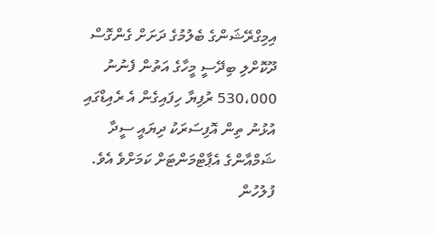އިމިގްރޭޝަންގެ ބެލުމުގެ ދަށަށް ގެންގޮސް ދޫކޮށްލި ބިދޭސީ މީހާގެ އަތުން ފެނުނު 530،000 ރުފިޔާ ހިފައިގެން އެ ރެއިޑްގައި އުޅުނު ތިން އޮފިސަރަކު ދިޔައީ ސީދާ ޝަމްއާންގެ އެޕާޓްމަންޓަށް ކަމަށްވެ އެވެ.
ފުލުހުން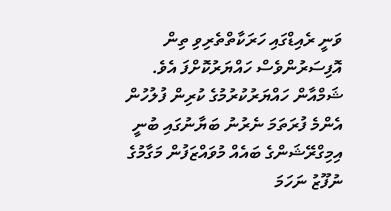ވަނީ ރެއިޑްގައި ހަރަކާތްތެރިވި ތިން އޮފިސަރުންވެސް ހައްޔަރުކޮށްފަ އެވެ.
ޝަމްއާން ހައްޔަރުކުރުމުގެ ކުރިން ފުލުހުން އެންމެ ފުރަތަމަ ނެރުނު ބަޔާނުގައި ބުނީ އިމިގްރޭޝަންގެ ބައެއް މުވައްޒަފުން މަގާމުގެ ނުފޫޒު ނަހަމަ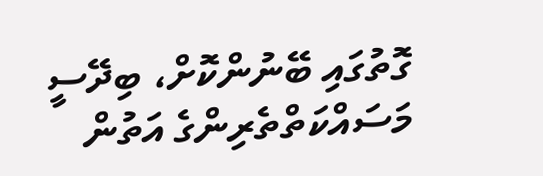ގޮތުގައި ބޭނުންކޮށް، ބިދޭސީ މަސައްކަތްތެރިންގެ އަތުން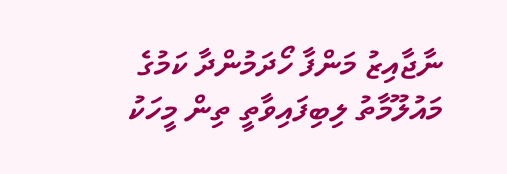ނާޖާއިޒު މަންފާ ހޯދަމުންދާ ކަމުގެ މައުލޫމާތު ލިބިފައިވާތީ ތިން މީހަކު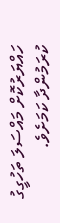ހައްޔަރުކޮށް މައްސަލަ ތަހުގީގު ކުރަމުންދާ ކަމަށެވެ.